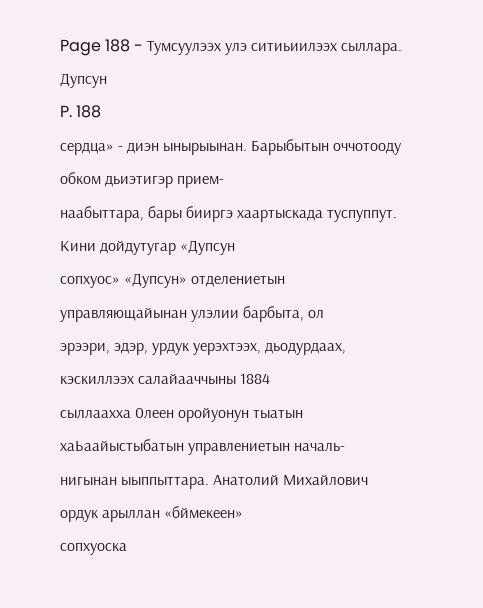Page 188 - Тумсуулээх улэ ситиьиилээх сыллара. Дупсун
P. 188
сердца» - диэн ынырыынан. Барыбытын оччотооду обком дьиэтигэр прием-
наабыттара, бары бииргэ хаартыскада туспуппут. Кини дойдутугар «Дупсун
сопхуос» «Дупсун» отделениетын управляющайынан улэлии барбыта, ол
эрээри, эдэр, урдук уерэхтээх, дьодурдаах, кэскиллээх салайааччыны 1884
сыллаахха 0леен оройуонун тыатын хаЬаайыстыбатын управлениетын началь-
нигынан ыыппыттара. Анатолий Михайлович ордук арыллан «бймекеен»
сопхуоска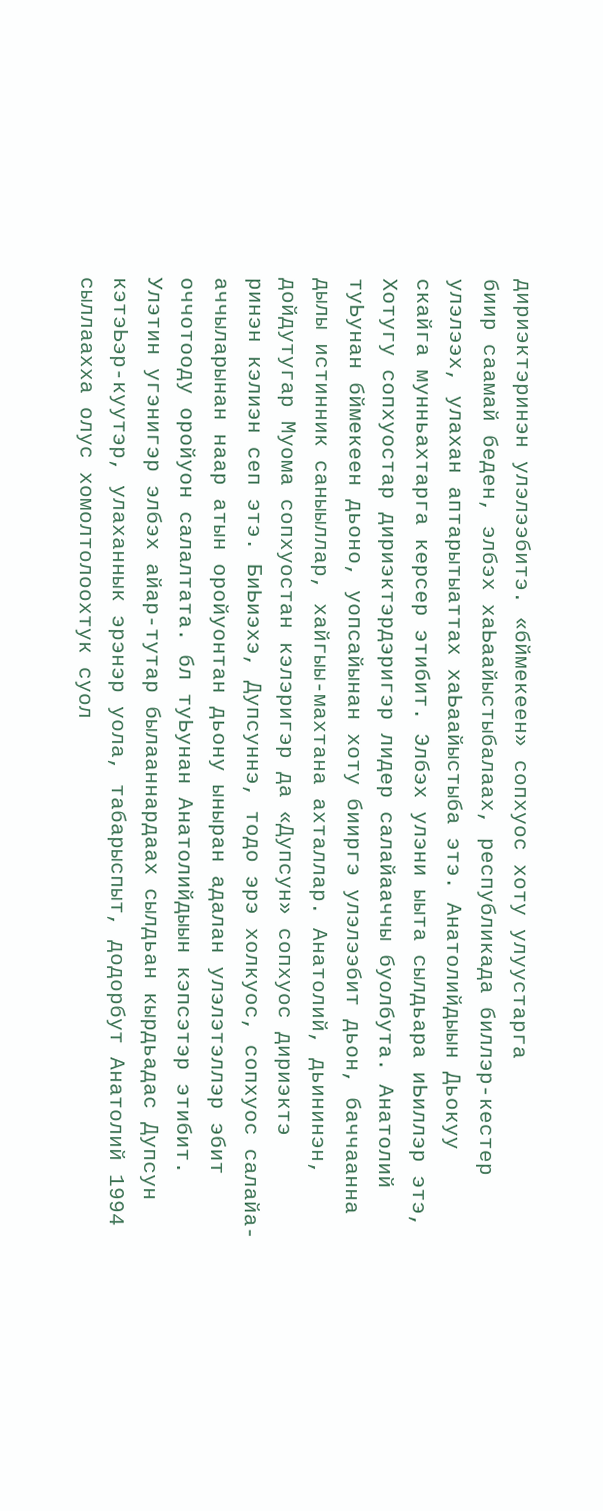дириэктэринэн улэлээбитэ. «бймекеен» сопхуос хоту улуустарга
биир саамай беден, элбэх хаЬаайыстыбалаах, республикада биллэр-кестер
улэлээх, улахан аптарытыаттах хаЬаайыстыба этэ. Анатолийдыын Дьокуу
скайга мунньахтарга керсер этибит. Элбэх улэни ыыта сылдьара иЬиллэр этэ,
Хотугу сопхуостар дириэктэрдэригэр лидер салайааччы буолбута. Анатолий
туЬунан бймекеен дьоно, уопсайынан хоту бииргэ улэлээбит дьон, баччаанна
дылы истинник саныыллар, хайгыы-махтана ахталлар. Анатолий, дьининэн,
дойдутугар Муома сопхуостан кэлэригэр да «Дупсун» сопхуос дириэктэ
ринэн кэлиэн сеп этэ. БиЬиэхэ, Дупсуннэ, тодо эрэ холкуос, сопхуос салайа-
аччыларынан наар атын оройуонтан дьону ыныран адалан улэлэтэллэр эбит
оччотооду оройуон салалтата. бл туЬунан Анатолийдыын кэпсэтэр этибит.
Улэтин угэнигэр элбэх айар-тутар былааннардаах сылдьан кырдьадас Дупсун
кэтэЬэр-куутэр, улаханнык эрэнэр уола, табарыспыт, додорбут Анатолий 1994
сыллаахха олус хомолтолоохтук суол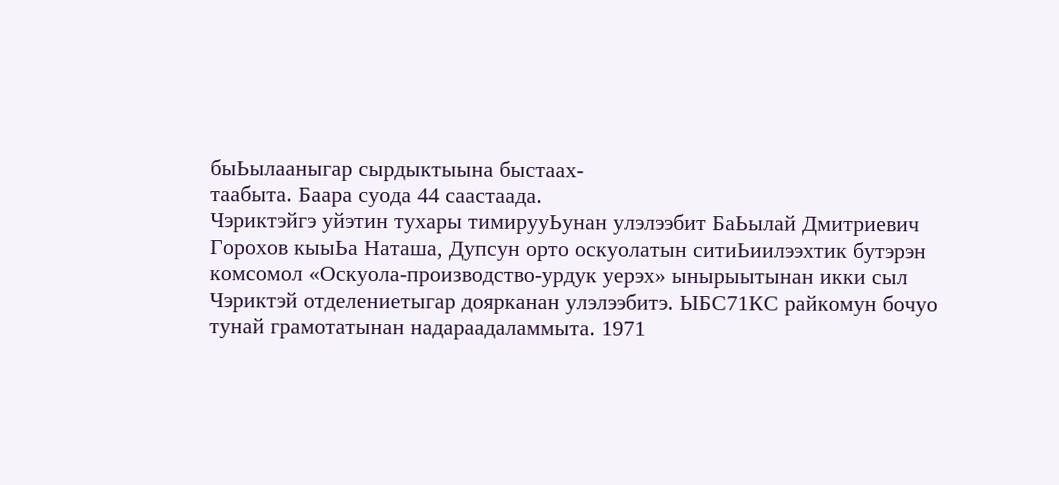быЬылааныгар сырдыктыына быстаах-
таабыта. Баара суода 44 саастаада.
Чэриктэйгэ уйэтин тухары тимирууЬунан улэлээбит БаЬылай Дмитриевич
Горохов кыыЬа Наташа, Дупсун орто оскуолатын ситиЬиилээхтик бутэрэн
комсомол «Оскуола-производство-урдук уерэх» ынырыытынан икки сыл
Чэриктэй отделениетыгар доярканан улэлээбитэ. ЫБС71КС райкомун бочуо
тунай грамотатынан надараадаламмыта. 1971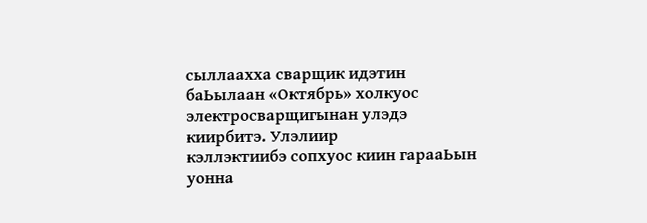сыллаахха сварщик идэтин
баЬылаан «Октябрь» холкуос электросварщигынан улэдэ киирбитэ. Улэлиир
кэллэктиибэ сопхуос киин гарааЬын уонна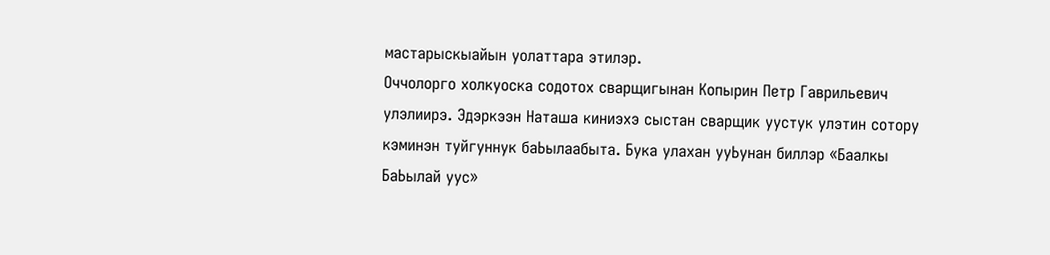мастарыскыайын уолаттара этилэр.
Оччолорго холкуоска содотох сварщигынан Копырин Петр Гаврильевич
улэлиирэ. Эдэркээн Наташа киниэхэ сыстан сварщик уустук улэтин сотору
кэминэн туйгуннук баЬылаабыта. Бука улахан ууЬунан биллэр «Баалкы
БаЬылай уус»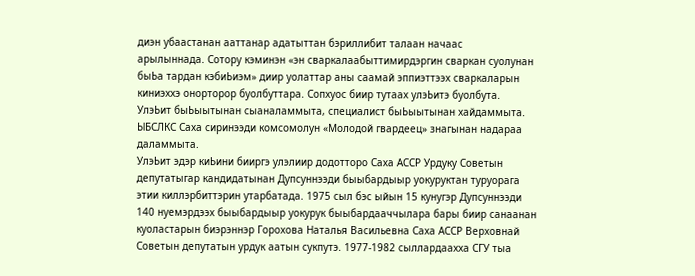диэн убаастанан ааттанар адатыттан бэриллибит талаан начаас
арылыннада. Сотору кэминэн «эн сваркалаабыттимирдэргин сваркан суолунан
быЬа тардан кэбиЬиэм» диир уолаттар аны саамай эппиэттээх сваркаларын
киниэххэ онорторор буолбуттара. Сопхуос биир тутаах улэЬитэ буолбута.
УлэЬит быЬыытынан сыаналаммыта, специалист быЬыытынан хайдаммыта.
ЫБСЛКС Саха сиринээди комсомолун «Молодой гвардеец» знагынан надараа
даламмыта.
УлэЬит эдэр киЬини бииргэ улэлиир додотторо Саха АССР Урдуку Советын
депутатыгар кандидатынан Дупсуннээди быыбардыыр уокуруктан туруорага
этии киллэрбиттэрин утарбатада. 1975 сыл бэс ыйын 15 кунугэр Дупсуннээди
140 нуемэрдээх быыбардыыр уокурук быыбардааччылара бары биир санаанан
куоластарын биэрэннэр Горохова Наталья Васильевна Саха АССР Верховнай
Советын депутатын урдук аатын сукпутэ. 1977-1982 сыллардаахха СГУ тыа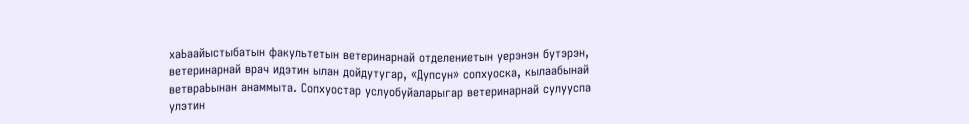хаЬаайыстыбатын факультетын ветеринарнай отделениетын уерэнэн бутэрэн,
ветеринарнай врач идэтин ылан дойдутугар, «Дупсун» сопхуоска, кылаабынай
ветвраЬынан анаммыта. Сопхуостар услуобуйаларыгар ветеринарнай сулууспа
улэтин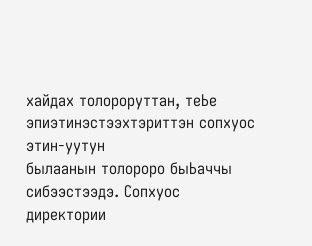хайдах толороруттан, теЬе эпиэтинэстээхтэриттэн сопхуос этин-уутун
былаанын толороро быЬаччы сибээстээдэ. Сопхуос директории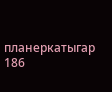планеркатыгар
186